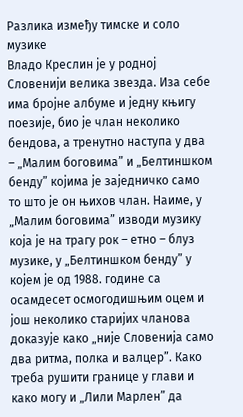Разлика између тимске и соло музике
Владо Креслин је у родној Словенији велика звезда. Иза себе има бројне албуме и једну књигу поезије, био је члан неколико бендова, а тренутно наступа у два – „Малим боговима” и „Белтиншком бенду” којима је заједничко само то што је он њихов члан. Наиме, у „Малим боговима” изводи музику која је на трагу рок – етно – блуз музике, у „Белтиншком бенду” у којем је од 1988. године са осамдесет осмогодишњим оцем и још неколико старијих чланова доказује како „није Словенија само два ритма, полка и валцер”. Како треба рушити границе у глави и како могу и „Лили Марлен” да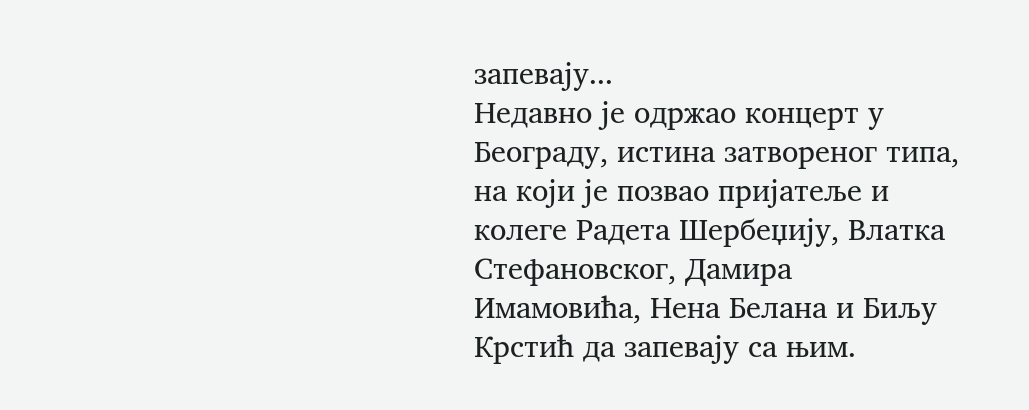запевају...
Недавно је одржао концерт у Београду, истина затвореног типа, на који је позвао пријатеље и колеге Радета Шербеџију, Влатка Стефановског, Дамира Имамовића, Нена Белана и Биљу Крстић да запевају са њим.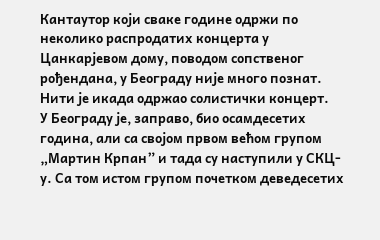Кантаутор који сваке године одржи по неколико распродатих концерта у Цанкарјевом дому, поводом сопственог рођендана, у Београду није много познат. Нити је икада одржао солистички концерт.
У Београду је, заправо, био осамдесетих година, али са својом првом већом групом „Мартин Крпан” и тада су наступили у СКЦ-у. Са том истом групом почетком деведесетих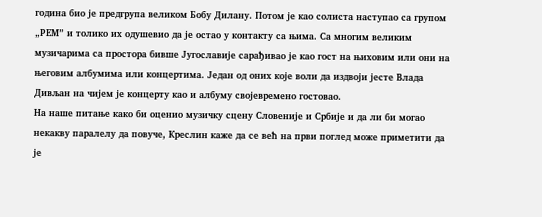година био је предгрупа великом Бобу Дилану. Потом је као солиста наступао са групом „РЕМ” и толико их одушевио да је остао у контакту са њима. Са многим великим музичарима са простора бивше Југославије сарађивао је као гост на њиховим или они на његовим албумима или концертима. Један од оних које воли да издвоји јесте Влада Дивљан на чијем је концерту као и албуму својевремено гостовао.
На наше питање како би оценио музичку сцену Словеније и Србије и да ли би могао некакву паралелу да повуче, Креслин каже да се већ на први поглед може приметити да је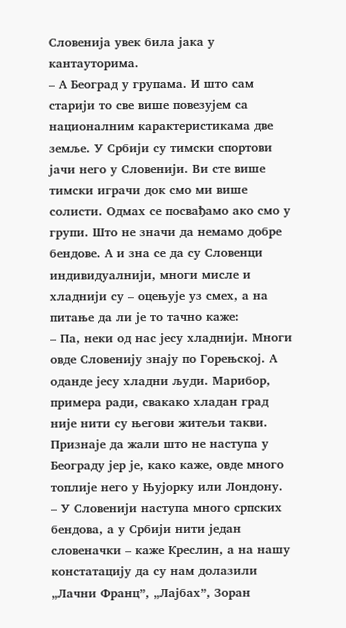Словенија увек била јака у кантауторима.
– А Београд у групама. И што сам старији то све више повезујем са националним карактеристикама две земље. У Србији су тимски спортови јачи него у Словенији. Ви сте више тимски играчи док смо ми више солисти. Одмах се посвађамо ако смо у групи. Што не значи да немамо добре бендове. А и зна се да су Словенци индивидуалнији, многи мисле и хладнији су – оцењује уз смех, а на питање да ли је то тачно каже:
– Па, неки од нас јесу хладнији. Многи овде Словенију знају по Горењској. А оданде јесу хладни људи. Марибор, примера ради, свакако хладан град није нити су његови житељи такви.
Признаје да жали што не наступа у Београду јер је, како каже, овде много топлије него у Њујорку или Лондону.
– У Словенији наступа много српских бендова, а у Србији нити један словеначки – каже Креслин, а на нашу констатацију да су нам долазили „Лачни Франц”, „Лајбах”, Зоран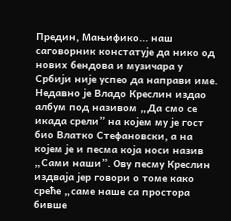Предин, Мањифико... наш саговорник констатује да нико од нових бендова и музичара у Србији није успео да направи име.
Недавно је Владо Креслин издао албум под називом „Да смо се икада срели” на којем му је гост био Влатко Стефановски, а на којем је и песма која носи назив „Сами наши”. Ову песму Креслин издваја јер говори о томе како среће „саме наше са простора бивше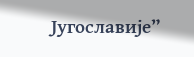Југославије”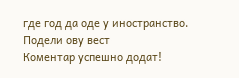где год да оде у иностранство.
Подели ову вест
Комeнтар успeшно додат!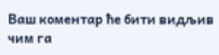Ваш комeнтар ћe бити видљив чим га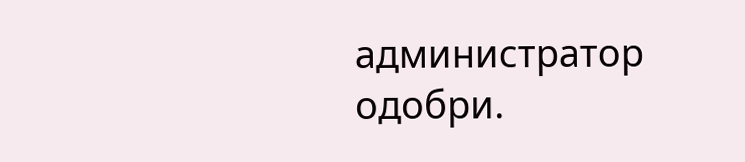администратор одобри.